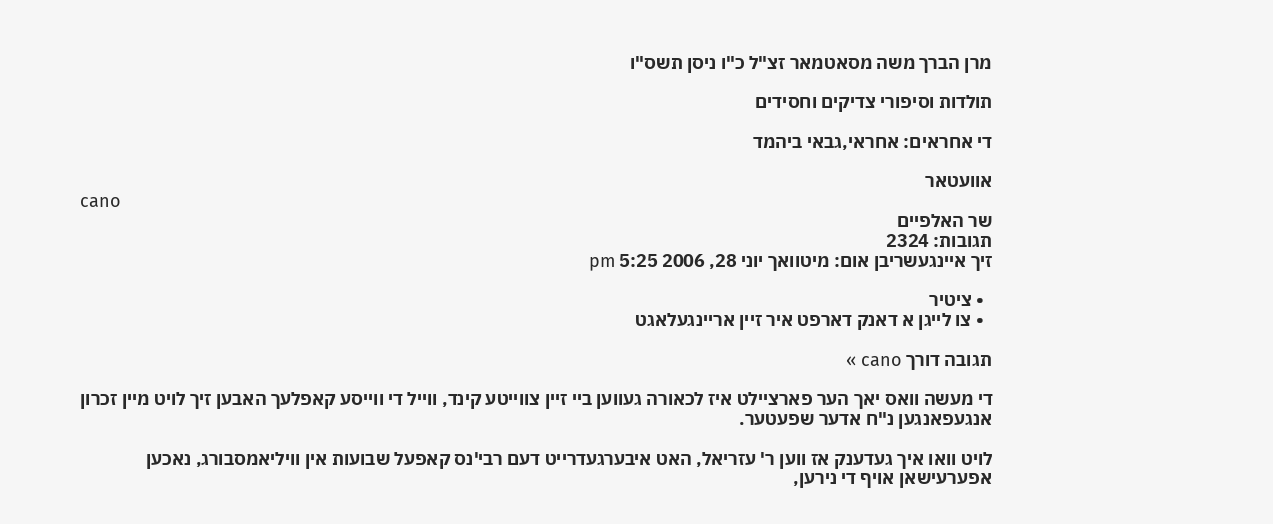מרן הברך משה מסאטמאר זצ"ל כ"ו ניסן תשס"ו

תולדות וסיפורי צדיקים וחסידים

די אחראים: אחראי,גבאי ביהמד

אוועטאר
cano
שר האלפיים
תגובות: 2324
זיך איינגעשריבן אום: מיטוואך יוני 28, 2006 5:25 pm

  • ציטיר
  • צו לייגן א דאנק דארפט איר זיין אריינגעלאגט

תגובה דורך cano »

די מעשה וואס יאך הער פארציילט איז לכאורה געווען ביי זיין צווייטע קינד, ווייל די ווייסע קאפלעך האבען זיך לויט מיין זכרון אנגעפאנגען נ"ח אדער שפעטער.

לויט וואו איך געדענק אז ווען ר' עזריאל, האט איבערגעדרייט דעם רבי'נס קאפעל שבועות אין וויליאמסבורג, נאכען אפערעישאן אויף די נירען,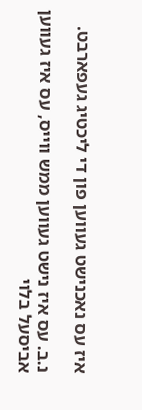איז עס נאכנישט געווען פון די ליכטיג געפארבט.

נ.ב. עס איז נישט געווען ממש ווייס, עס איז געווען אביסעל בלוי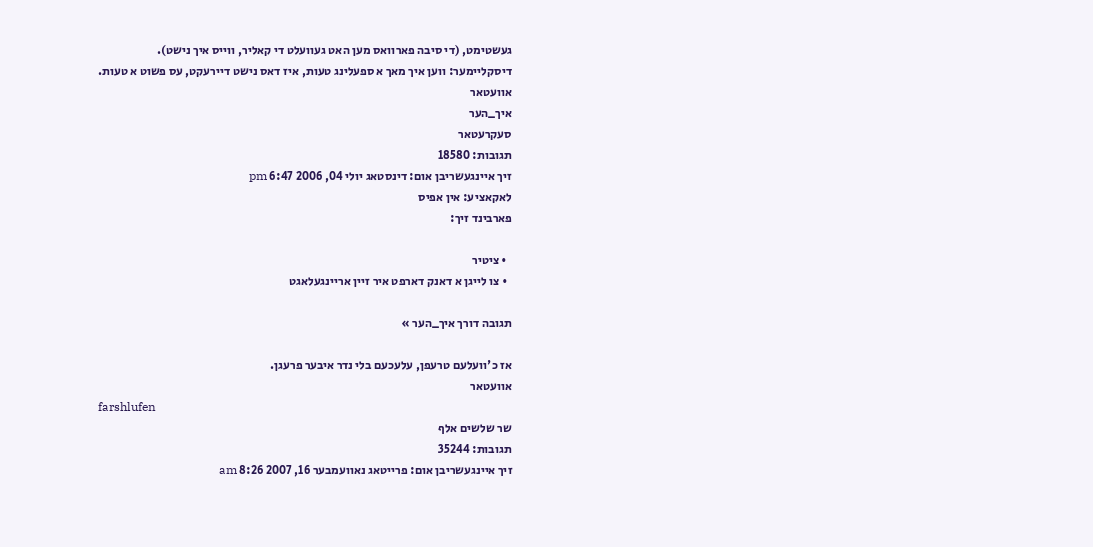געשטימט, (די סיבה פארוואס מען האט געוועלט די קאליר, ווייס איך נישט).
דיסקליימער: ווען איך מאך א ספעלינג טעות, איז דאס נישט דיירעקט, עס פשוט א טעות.
אוועטאר
איך_הער
סעקרעטאר
תגובות: 18580
זיך איינגעשריבן אום: דינסטאג יולי 04, 2006 6:47 pm
לאקאציע: אין אפיס
פארבינד זיך:

  • ציטיר
  • צו לייגן א דאנק דארפט איר זיין אריינגעלאגט

תגובה דורך איך_הער »

אז כ'וועלעם טרעפן, עלעכעם בלי נדר איבער פרעגן.
אוועטאר
farshlufen
שר שלשים אלף
תגובות: 35244
זיך איינגעשריבן אום: פרייטאג נאוועמבער 16, 2007 8:26 am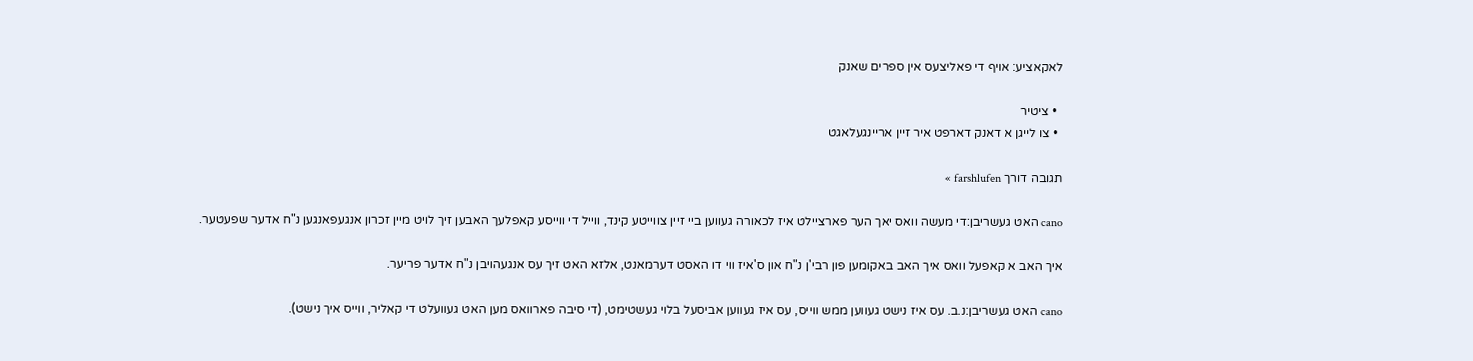לאקאציע: אויף די פאליצעס אין ספרים שאנק

  • ציטיר
  • צו לייגן א דאנק דארפט איר זיין אריינגעלאגט

תגובה דורך farshlufen »

cano האט געשריבן:די מעשה וואס יאך הער פארציילט איז לכאורה געווען ביי זיין צווייטע קינד, ווייל די ווייסע קאפלעך האבען זיך לויט מיין זכרון אנגעפאנגען נ"ח אדער שפעטער.

איך האב א קאפעל וואס איך האב באקומען פון רבי'ן נ"ח און ס'איז ווי דו האסט דערמאנט, אלזא האט זיך עס אנגעהויבן נ"ח אדער פריער.

cano האט געשריבן:נ.ב. עס איז נישט געווען ממש ווייס, עס איז געווען אביסעל בלוי געשטימט, (די סיבה פארוואס מען האט געוועלט די קאליר, ווייס איך נישט).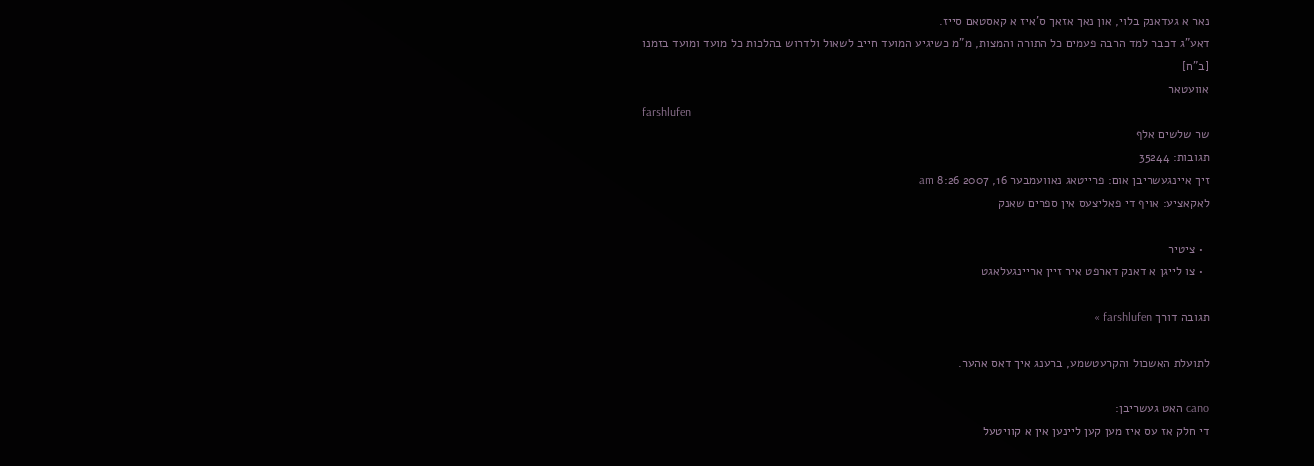נאר א געדאנק בלוי, און נאך אזאך ס'איז א קאסטאם סייז.
דאע"ג דכבר למד הרבה פעמים כל התורה והמצות, מ"מ כשיגיע המועד חייב לשאול ולדרוש בהלכות כל מועד ומועד בזמנו [ב"ח]
אוועטאר
farshlufen
שר שלשים אלף
תגובות: 35244
זיך איינגעשריבן אום: פרייטאג נאוועמבער 16, 2007 8:26 am
לאקאציע: אויף די פאליצעס אין ספרים שאנק

  • ציטיר
  • צו לייגן א דאנק דארפט איר זיין אריינגעלאגט

תגובה דורך farshlufen »

לתועלת האשכול והקרעטשמע, ברענג איך דאס אהער.

cano האט געשריבן:
די חלק אז עס איז מען קען ליינען אין א קוויטעל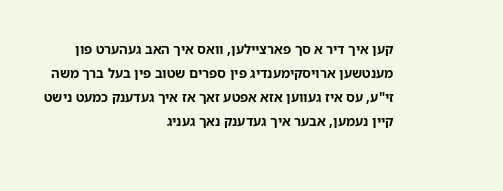קען איך דיר א סך פארציילען, וואס איך האב געהערט פון מענטשען ארויסקימענדיג פין ספרים שטוב פין בעל ברך משה זי"ע, עס איז געווען אזא אפטע זאך אז איך געדענק כמעט נישט קיין נעמען, אבער איך געדענק נאך געניג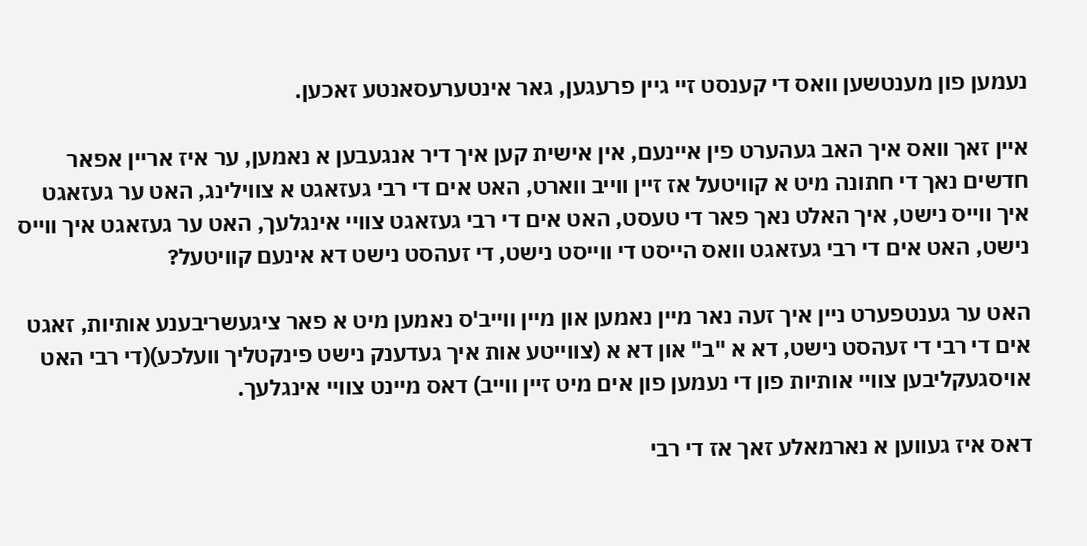נעמען פון מענטשען וואס די קענסט זיי גיין פרעגען, גאר אינטערעסאנטע זאכען.

איין זאך וואס איך האב געהערט פין איינעם, אין אישית קען איך דיר אנגעבען א נאמען, ער איז אריין אפאר חדשים נאך די חתונה מיט א קוויטעל אז זיין ווייב ווארט, האט אים די רבי געזאגט א צווילינג, האט ער געזאגט איך ווייס נישט, איך האלט נאך פאר די טעסט, האט אים די רבי געזאגט צוויי אינגלעך, האט ער געזאגט איך ווייס נישט, האט אים די רבי געזאגט וואס הייסט די ווייסט נישט, די זעהסט נישט דא אינעם קוויטעל?

האט ער גענטפערט ניין איך זעה נאר מיין נאמען און מיין ווייב'ס נאמען מיט א פאר ציגעשריבענע אותיות, זאגט אים די רבי די זעהסט נישט, דא א "ב" און דא א (צווייטע אות איך געדענק נישט פינקטליך וועלכע)(די רבי האט אויסגעקליבען צוויי אותיות פון די נעמען פון אים מיט זיין ווייב) דאס מיינט צוויי אינגלעך.

דאס איז געווען א נארמאלע זאך אז די רבי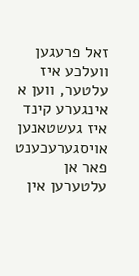זאל פרעגען וועלכע איז עלטער, ווען א אינגערע קינד איז געשטאנען אויסגערעכענט פאר אן עלטערען אין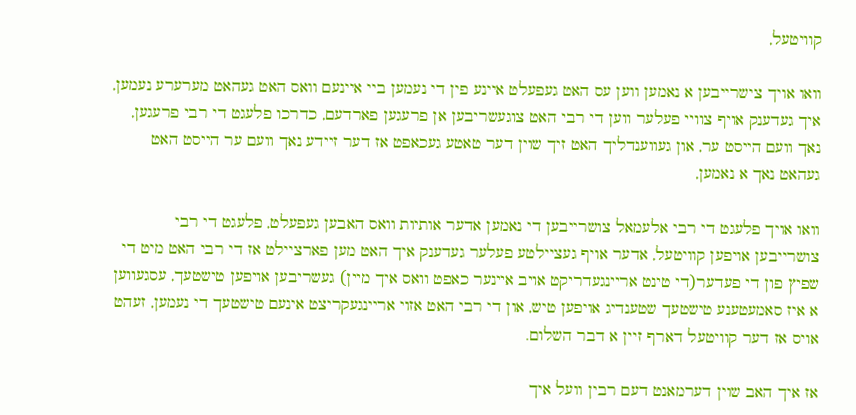קוויטעל,

וואו אויך צישרייבען א נאמען ווען עס האט געפעלט איינע פין די נעמען ביי איינעם וואס האט געהאט מערערע נעמען, איך געדענק אויף צוויי פעלער ווען די רבי האט צוגעשריבען אן פרעגען פארדעם, כדרכו פלעגט די רבי פרעגען, נאך וועם הייסט ער, און געווענדליך האט זיך שוין דער טאטע געכאפט אז דער זיידע נאך וועם ער הייסט האט געהאט נאך א נאמען,

וואו אויך פלעגט די רבי אלעמאל צושרייבען די נאמען אדער אותיות וואס האבען געפעלט, פלעגט די רבי צושרייבען אויפען קוויטעל, אדער אויף געציילטע פעלער געדענק איך האט מען פארציילט אז די רבי האט מיט די שפיץ פון די פעדער(די טינט אריינגעדריקט אויב איינער כאפט וואס איך מיין) געשריבען אויפען טישטעך, עסגעווען א איז סאמעטענע טישטעך שטענדיג אויפען טיש, און די רבי האט אזוי אריינגעקריצט אינעם טישטעך די נעמען, זעהט אויס אז דער קוויטעל דארף זיין א דבר השלום.

אז איך האב שוין דערמאנט דעם רבין וועל איך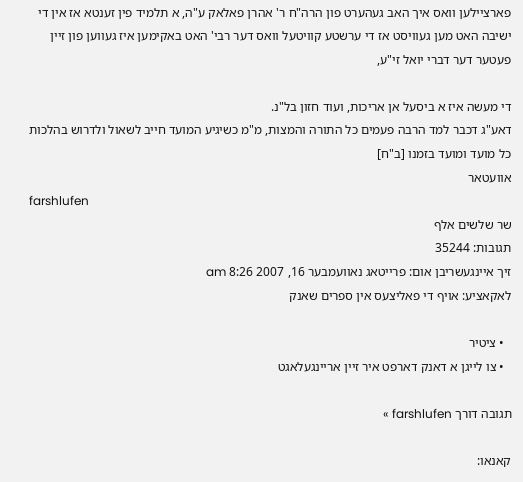פארציילען וואס איך האב געהערט פון הרה"ח ר' אהרן פאלאק ע"ה, א תלמיד פין זענטא אז אין די ישיבה האט מען געוויסט אז די ערשטע קוויטעל וואס דער רבי' האט באקימען איז געווען פון זיין פעטער דער דברי יואל זי"ע,

די מעשה איז א ביסעל אן אריכות, ועוד חזון בל"נ.
דאע"ג דכבר למד הרבה פעמים כל התורה והמצות, מ"מ כשיגיע המועד חייב לשאול ולדרוש בהלכות כל מועד ומועד בזמנו [ב"ח]
אוועטאר
farshlufen
שר שלשים אלף
תגובות: 35244
זיך איינגעשריבן אום: פרייטאג נאוועמבער 16, 2007 8:26 am
לאקאציע: אויף די פאליצעס אין ספרים שאנק

  • ציטיר
  • צו לייגן א דאנק דארפט איר זיין אריינגעלאגט

תגובה דורך farshlufen »

קאנאו: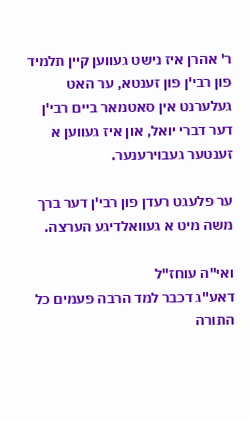ר' אהרן איז נישט געווען קיין תלמיד פון רבי'ן פון זענטא, ער האט געלערנט אין סאטמאר ביים רבי'ן דער דברי יואל, און איז געווען א זענטער געבוירענער.

ער פלעגט רעדן פון רבי'ן דער ברך משה מיט א געוואלדיגע הערצה.

ואי"ה עוחז"ל
דאע"ג דכבר למד הרבה פעמים כל התורה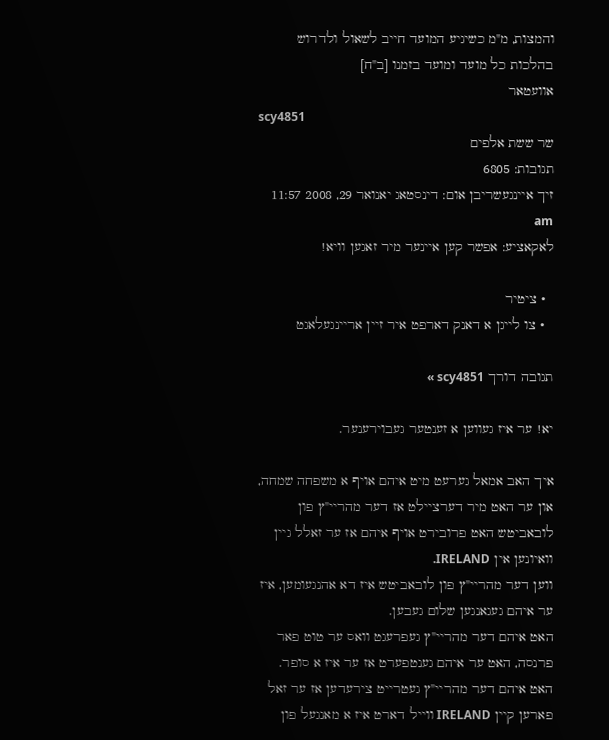והמצות, מ"מ כשיגיע המועד חייב לשאול ולדרוש בהלכות כל מועד ומועד בזמנו [ב"ח]
אוועטאר
scy4851
שר ששת אלפים
תגובות: 6805
זיך איינגעשריבן אום: דינסטאג יאנואר 29, 2008 11:57 am
לאקאציע: אפשר קען איינער מיר זאגען וויא!

  • ציטיר
  • צו לייגן א דאנק דארפט איר זיין אריינגעלאגט

תגובה דורך scy4851 »

יא! ער איז געווען א זענטער געבוירענער.

איך האב אמאל גערעט מיט איהם אויף א משפחה שמחה, און ער האט מיר דערציילט אז דער מהריי"ץ פון לובאביטש האט פרובירט אויף איהם אז ער זאלל גיין וואיונען אין IRELAND.
ווען דער מהריי"ץ פון לובאביטש איז דא אהנגעומען, איז ער איהם געגאנגען שלום געבען.
האט איהם דער מהריי"ץ געפרעגט וואס ער טוט פאר פרנסה, האט ער איהם גענטפערט אז ער איז א סופר. האט איהם דער מהריי"ץ געטרייט צירעדען אז ער זאל פארען קיין IRELAND ווייל דארט איז א מאנגעל פון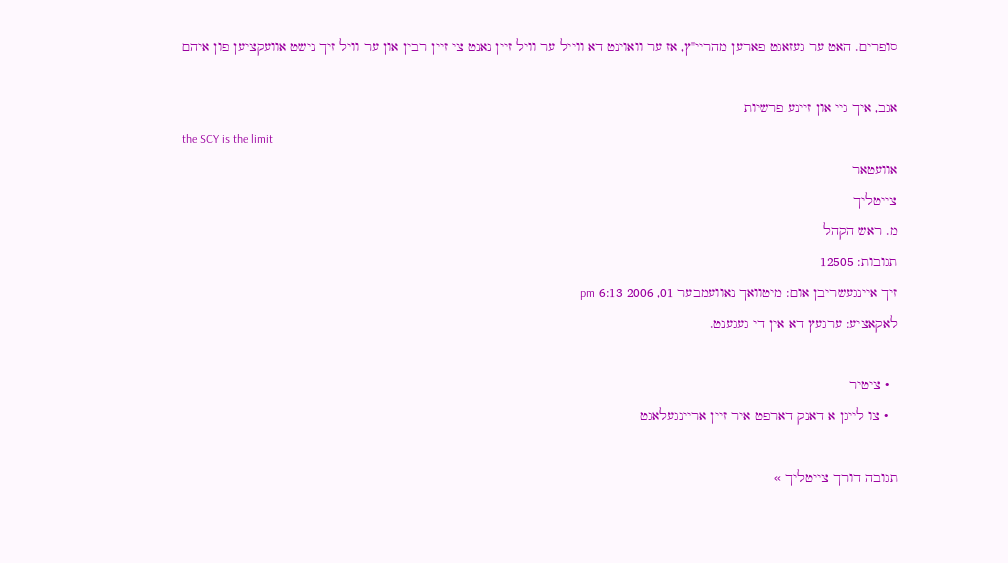סופרים. האט ער געזאגט פארען מהריי"ץ, אז ער וואוינט דא ווייל ער וויל זיין נאנט צי זיין רבין און ער וויל זיך נישט אוועקציען פון איהם

אגב, איך גיי און זיינע פרשיות
the SCY is the limit
אוועטאר
צייטליך
מ. ראש הקהל
תגובות: 12505
זיך איינגעשריבן אום: מיטוואך נאוועמבער 01, 2006 6:13 pm
לאקאציע: ערגעץ דא אין די געגענט.

  • ציטיר
  • צו לייגן א דאנק דארפט איר זיין אריינגעלאגט

תגובה דורך צייטליך »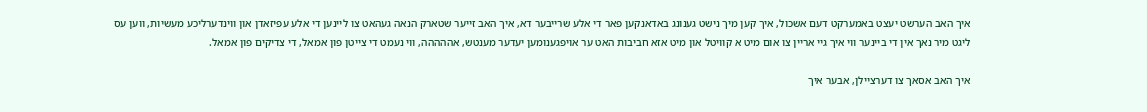איך האב הערשט יעצט באמערקט דעם אשכול, איך קען מיך נישט גענונג באדאנקען פאר די אלע שרייבער דא, איך האב זייער שטארק הנאה געהאט צו ליינען די אלע עפיזאדן און ווינדערליכע מעשיות, ווען עס ליגט מיר נאך אין די ביינער ווי איך גיי אריין צו אום מיט א קוויטל און מיט אזא חביבות האט ער אויפגענומען יעדער מענטש, אההההה, ווי נעמט די צייטן פון אמאל, די צדיקים פון אמאל.

איך האב אסאך צו דערציילן, אבער איך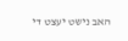האב נישט יעצט די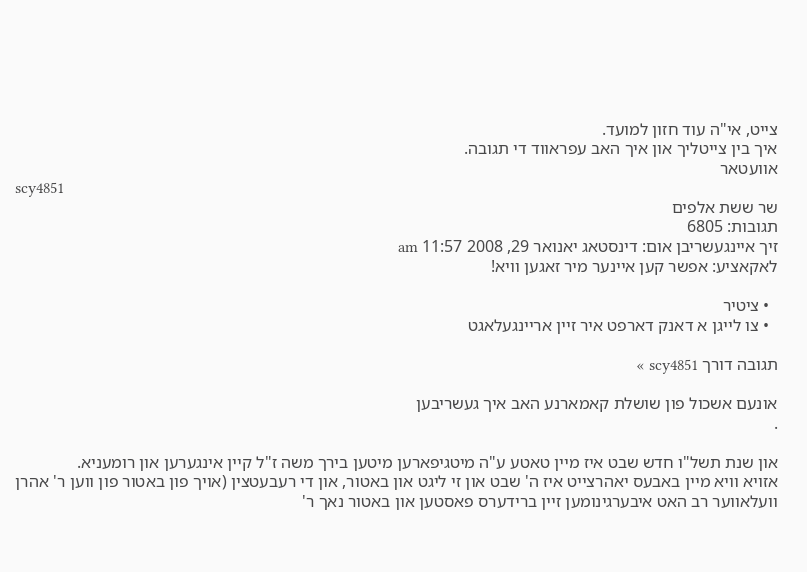צייט, אי"ה עוד חזון למועד.
איך בין צייטליך און איך האב עפראווד די תגובה.
אוועטאר
scy4851
שר ששת אלפים
תגובות: 6805
זיך איינגעשריבן אום: דינסטאג יאנואר 29, 2008 11:57 am
לאקאציע: אפשר קען איינער מיר זאגען וויא!

  • ציטיר
  • צו לייגן א דאנק דארפט איר זיין אריינגעלאגט

תגובה דורך scy4851 »

אונעם אשכול פון שושלת קאמארנע האב איך געשריבען
.

און שנת תשל"ו חדש שבט איז מיין טאטע ע"ה מיטגיפארען מיטען בירך משה ז"ל קיין אינגערען און רומעניא.
אזויא וויא מיין באבעס יאהרצייט איז ה' שבט און זי ליגט און באטור, און די רעבעטצין (אויך פון באטור פון ווען ר' אהרן וועלאווער רב האט איבערגינומען זיין ברידערס פאסטען און באטור נאך ר'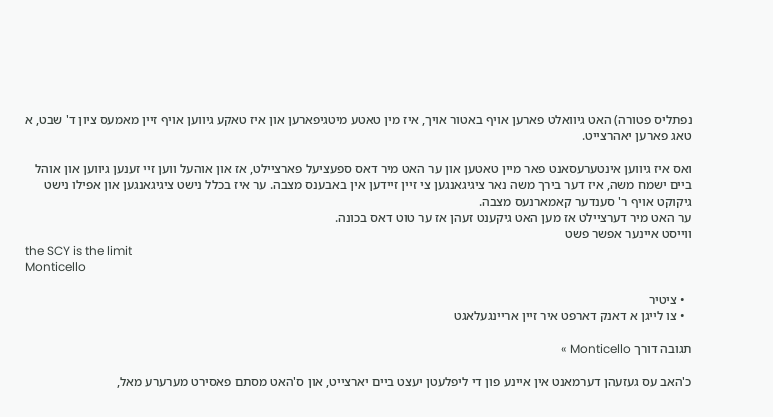נפתליס פטורה) האט גיוואלט פארען אויף באטור אויך, איז מין טאטע מיטגיפארען און איז טאקע גיווען אויף זיין מאמעס ציון ד' שבט, א טאג פארען יאהרצייט.

ואס איז גיווען אינטערעסאנט פאר מיין טאטען און ער האט מיר דאס ספעציעל פארציילט, אז און אוהעל ווען זיי זענען גיווען און אוהל ביים ישמח משה, איז דער בירך משה נאר ציגיגאנגען צי זיין זיידען אין באבענס מצבה. ער איז בכלל נישט ציגיגאנגען און אפילו נישט גיקוקט אויף ר' סענדער קאמארנעס מצבה.
ער האט מיר דערציילט אז מען האט גיקענט זעהן אז ער טוט דאס בכונה.
ווייסט איינער אפשר פשט
the SCY is the limit
Monticello

  • ציטיר
  • צו לייגן א דאנק דארפט איר זיין אריינגעלאגט

תגובה דורך Monticello »

כ'האב עס געזעהן דערמאנט אין איינע פון די ליפלעטן יעצט ביים יארצייט, און ס'האט מסתם פאסירט מערערע מאל,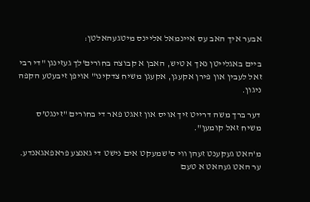אבער איך האב עס איינמאל אליינס מיטגעהאלטן:

ביים באגלייטן נאך א טיש, האבן א קבוצה בחורים'לך געזינגן "די רבי זאל לעבין און פירן אקעגן, אקעגן משיח צדקינו" אויפן זיבעטע הקפה ניגון.

דער ברך משה דרייט זיך אויס און זאגט פאר די בחורים "זינגט'ס משיח זאל קומען".

מ'האט געקענט זעהן ווי ס'שמעקט אים נישט די גאנצע פראפאגאנדע. ער האט געהאט א טעם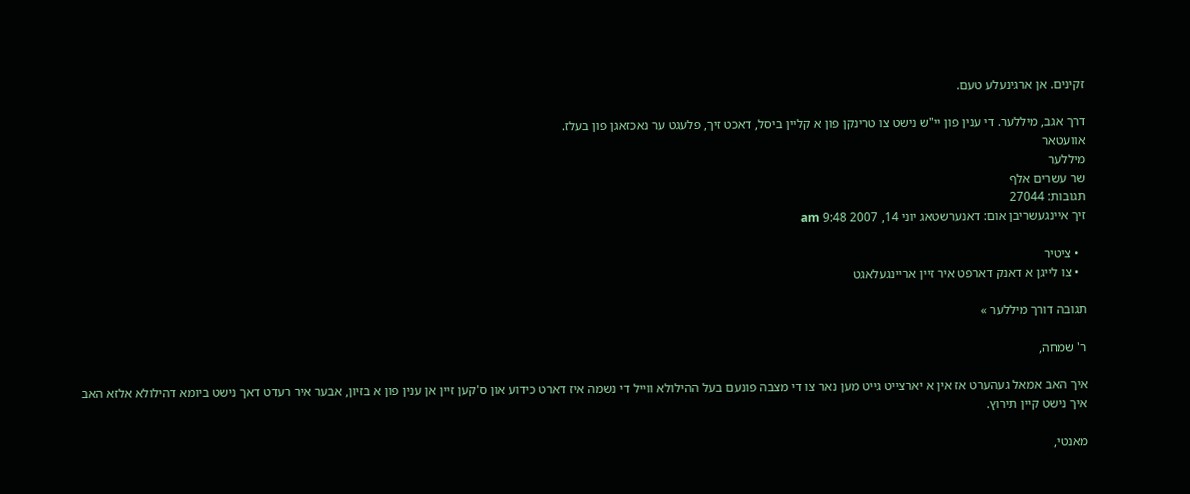זקינים. אן ארגינעלע טעם.

דרך אגב, מיללער. די ענין פון יי"ש נישט צו טרינקן פון א קליין ביסל, דאכט זיך, פלעגט ער נאכזאגן פון בעלז.
אוועטאר
מיללער
שר עשרים אלף
תגובות: 27044
זיך איינגעשריבן אום: דאנערשטאג יוני 14, 2007 9:48 am

  • ציטיר
  • צו לייגן א דאנק דארפט איר זיין אריינגעלאגט

תגובה דורך מיללער »

ר' שמחה,

איך האב אמאל געהערט אז אין א יארצייט גייט מען נאר צו די מצבה פונעם בעל ההילולא ווייל די נשמה איז דארט כידוע און ס'קען זיין אן ענין פון א בזיון, אבער איר רעדט דאך נישט ביומא דהילולא אלזא האב איך נישט קיין תירוץ.

מאנטי,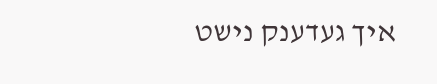איך געדענק נישט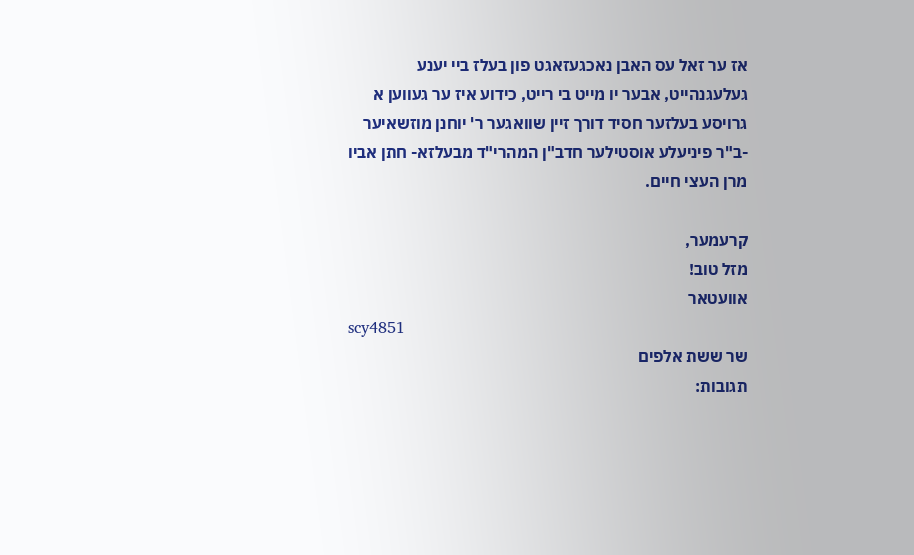אז ער זאל עס האבן נאכגעזאגט פון בעלז ביי יענע געלעגנהייט, אבער יו מייט בי רייט, כידוע איז ער געווען א גרויסע בעלזער חסיד דורך זיין שוואגער ר' יוחנן מוזשאיער -ב"ר פיניעלע אוסטילער חדב"ן המהרי"ד מבעלזא- חתן אביו מרן העצי חיים.

קרעמער,
מזל טוב!
אוועטאר
scy4851
שר ששת אלפים
תגובות: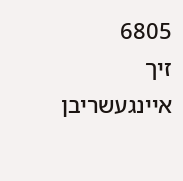6805
זיך איינגעשריבן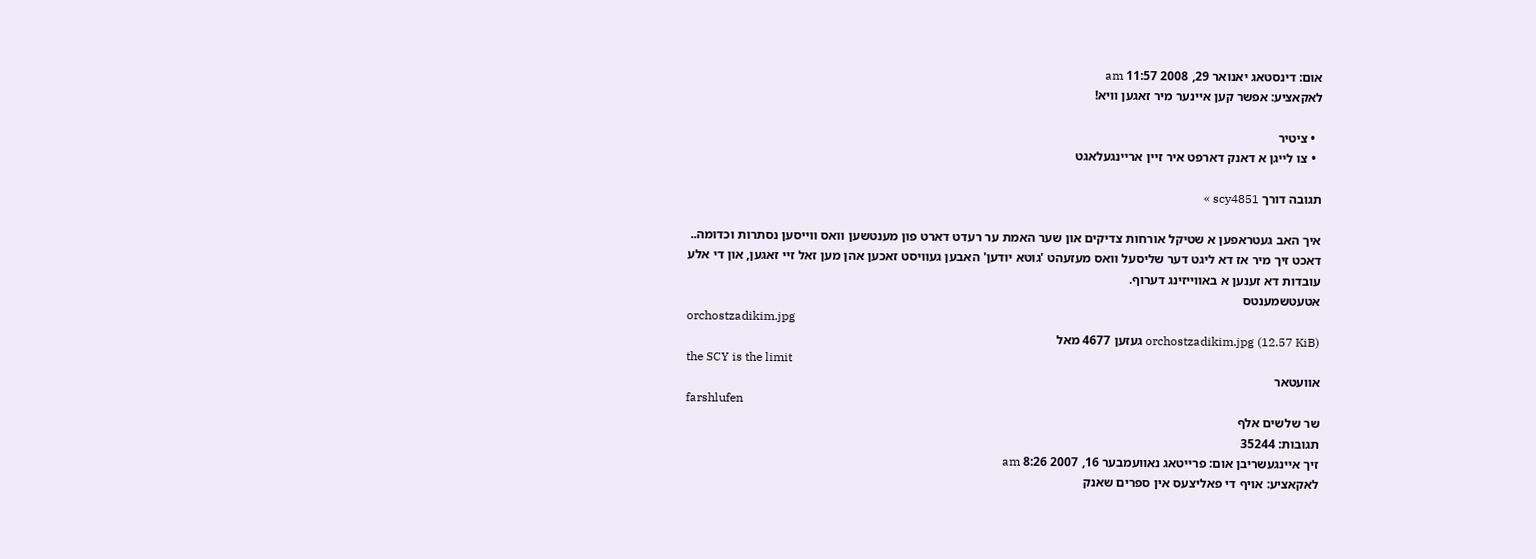אום: דינסטאג יאנואר 29, 2008 11:57 am
לאקאציע: אפשר קען איינער מיר זאגען וויא!

  • ציטיר
  • צו לייגן א דאנק דארפט איר זיין אריינגעלאגט

תגובה דורך scy4851 »

איך האב געטראפען א שטיקל אורחות צדיקים און שער האמת ער רעדט דארט פון מענטשען וואס ווייסען נסתרות וכדומה..
דאכט זיך מיר אז דא ליגט דער שליסעל וואס מעזעהט 'גוטא יודען' האבען געוויסט זאכען אהן מען זאל זיי זאגען, און די אלע עובדות דא זענען א באווייזינג דערוף.
אטעטשמענטס
orchostzadikim.jpg
orchostzadikim.jpg (12.57 KiB) געזען 4677 מאל
the SCY is the limit
אוועטאר
farshlufen
שר שלשים אלף
תגובות: 35244
זיך איינגעשריבן אום: פרייטאג נאוועמבער 16, 2007 8:26 am
לאקאציע: אויף די פאליצעס אין ספרים שאנק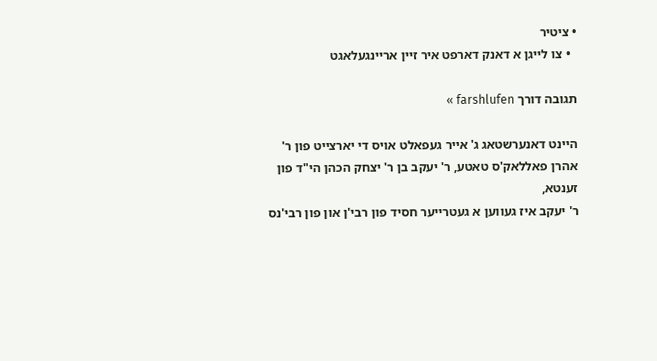• ציטיר
  • צו לייגן א דאנק דארפט איר זיין אריינגעלאגט

תגובה דורך farshlufen »

היינט דאנערשטאג ג' אייר געפאלט אויס די יארצייט פון ר' אהרן פאללאק'ס טאטע, ר' יעקב בן ר' יצחק הכהן הי"ד פון זענטא,
ר' יעקב איז געווען א געטרייער חסיד פון רבי'ן און פון רבי'נס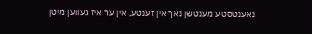נאענטסטע מענטשן נאך אין זענטע, אין ער איז געווען מיטן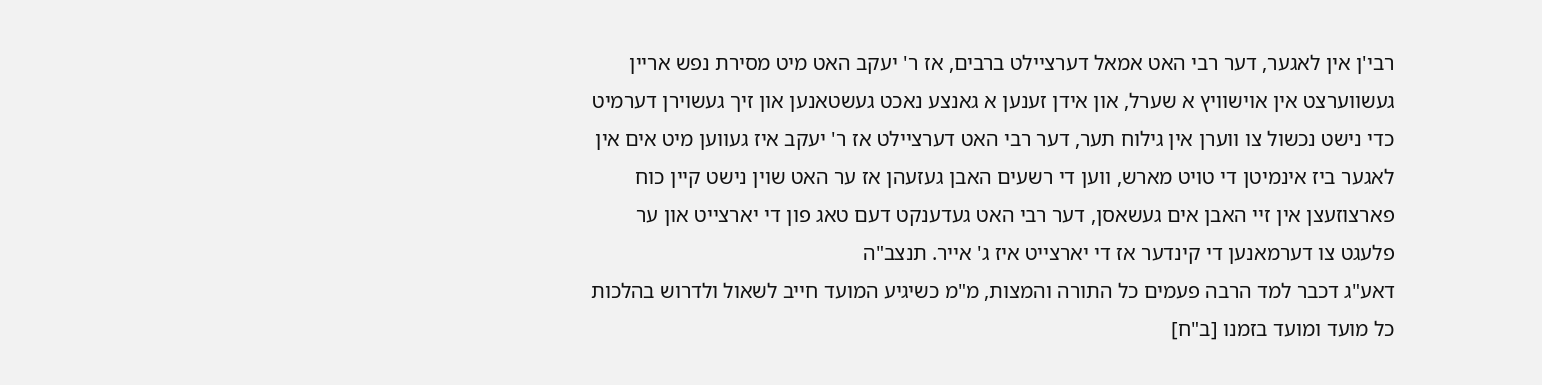רבי'ן אין לאגער, דער רבי האט אמאל דערציילט ברבים, אז ר' יעקב האט מיט מסירת נפש אריין געשווערצט אין אוישוויץ א שערל, און אידן זענען א גאנצע נאכט געשטאנען און זיך געשוירן דערמיט כדי נישט נכשול צו ווערן אין גילוח תער, דער רבי האט דערציילט אז ר' יעקב איז געווען מיט אים אין לאגער ביז אינמיטן די טויט מארש, ווען די רשעים האבן געזעהן אז ער האט שוין נישט קיין כוח פארצוזעצן אין זיי האבן אים געשאסן, דער רבי האט געדענקט דעם טאג פון די יארצייט און ער פלעגט צו דערמאנען די קינדער אז די יארצייט איז ג' אייר. תנצב"ה
דאע"ג דכבר למד הרבה פעמים כל התורה והמצות, מ"מ כשיגיע המועד חייב לשאול ולדרוש בהלכות כל מועד ומועד בזמנו [ב"ח]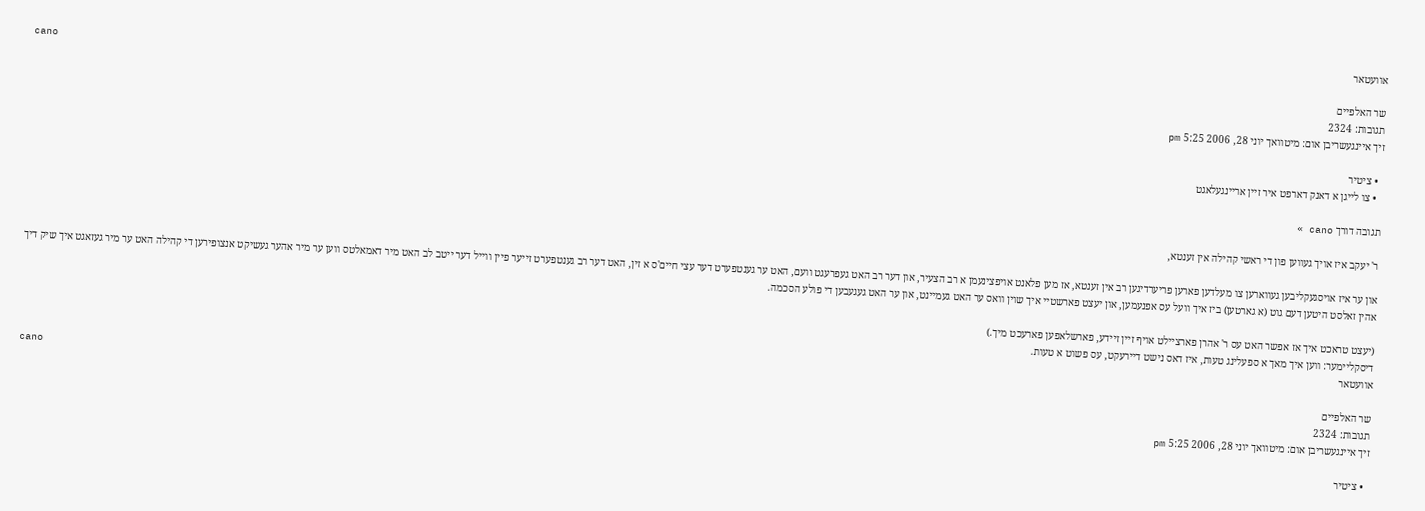אוועטאר
cano
שר האלפיים
תגובות: 2324
זיך איינגעשריבן אום: מיטוואך יוני 28, 2006 5:25 pm

  • ציטיר
  • צו לייגן א דאנק דארפט איר זיין אריינגעלאגט

תגובה דורך cano »

ר' יעקב איז אויך געווען פון די ראשי קהילה אין זענטא,

און ער איז אויסגעקליבען געווארען צו מעלדען פארען פריערדיגען רב אין זענטא, אז מען פלאנט אויפצינעמן א רב הצעיר, און דער רב האט געפרעגט וועם, האט ער גענטפערט דער עצי חיים'ס א זין, האט דער רב גענטפערט זייער פיין ווייל דער ייטב לב האט מיר דאמאלטס ווען ער מיר אהער געשיקט אנצופירען די קהילה האט ער מיר געזאגט איך שיק דיך אהין זאלסט היטען דעם גוט (א גארטען) ביז איך וועל עס אפנעמען, און יעצט פארשטיי איך שוין וואס ער האט געמיינט, און ער האט געגעבען די פולע הסכמה.

(יעצט טראכט איך אז אפשר האט עס ר' אהרן פארציילט אויף זיין זיידע, פארשלאפען פארעכט מיך.)
דיסקליימער: ווען איך מאך א ספעלינג טעות, איז דאס נישט דיירעקט, עס פשוט א טעות.
אוועטאר
cano
שר האלפיים
תגובות: 2324
זיך איינגעשריבן אום: מיטוואך יוני 28, 2006 5:25 pm

  • ציטיר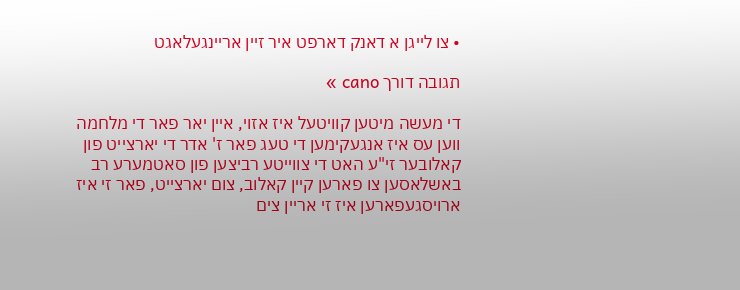• צו לייגן א דאנק דארפט איר זיין אריינגעלאגט

תגובה דורך cano »

די מעשה מיטען קוויטעל איז אזוי, איין יאר פאר די מלחמה ווען עס איז אנגעקימען די טעג פאר ז' אדר די יארצייט פון קאלובער זי"ע האט די צווייטע רביצען פון סאטמערע רב באשלאסען צו פארען קיין קאלוב, צום יארצייט, פאר זי איז ארויסגעפארען איז זי אריין צים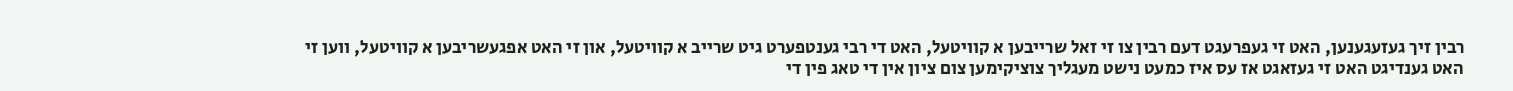רבין זיך געזעגענען, האט זי געפרעגט דעם רבין צו זי זאל שרייבען א קוויטעל, האט די רבי גענטפערט גיט שרייב א קוויטעל, און זי האט אפגעשריבען א קוויטעל, ווען זי האט גענדיגט האט זי געזאגט אז עס איז כמעט נישט מעגליך צוציקימען צום ציון אין די טאג פין די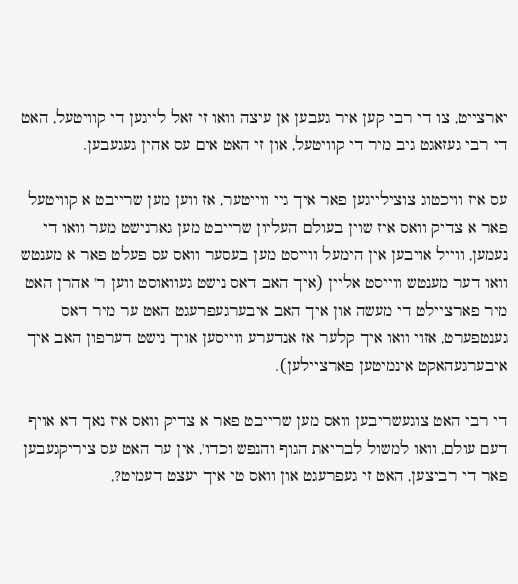יארצייט, צו די רבי קען איר געבען אן עיצה וואו זי זאל לייגען די קוויטעל, האט די רבי געזאגט גיב מיר די קוויטעל, און זי האט אים עס אהין געגעבען.

עס איז וויכטוג צוצילייגען פאר איך גיי ווייטער, אז ווען מען שרייבט א קוויטעל פאר א צדיק וואס איז שוין בעולם העליון שרייבט מען גארנישט מער וואו די נעמען, ווייל אויבען אין הימעל ווייסט מען בעסער וואס עס פעלט פאר א מענטש וואו דער מענטש ווייסט אליין (איך האב דאס נישט געוואוסט ווען ר' אהרן האט מיר פארציילט די מעשה און איך האב איבערגעפרעגט האט ער מיר דאס גענטפערט, אזוי וואו איך קלער אז אנדערע ווייסען אויך נישט דערפון האב איך איבערגעהאקט אינמיטען פארציילען).

די רבי האט צוגעשריבען וואס מען שרייבט פאר א צדיק וואס איז נאך דא אויף דעם עולם, וואו למשול לבריאת הגוף והנפש וכדו', אין ער האט עס ציריקגעבען פאר די רביצען, האט זי געפרעגט און וואס טי איך יעצט דעמיט?,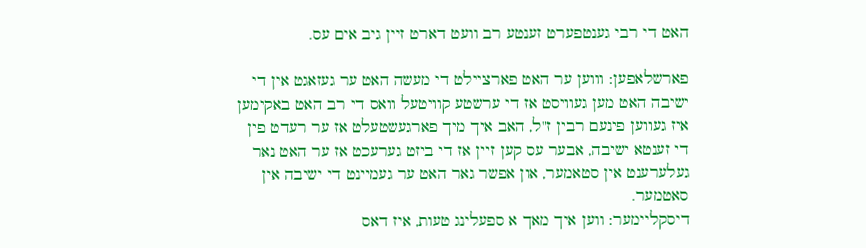האט די רבי גענטפערט זענטע רב וועט דארט זיין גיב אים עס.

פארשלאפען: וווען ער האט פארציילט די מעשה האט ער געזאגט אין די ישיבה האט מען געוויסט אז די ערשטע קוויטעל וואס די רב האט באקימען איז געווען פינעם רבין ז"ל, האב איך מיך פארגעשטעלט אז ער רעדט פין די זענטא ישיבה, אבער עס קען זיין אז די ביזט גערעכט אז ער האט נאר געלערענט אין סטאמער, און אפשר גאר האט ער געמיינט די ישיבה אין סאטמער.
דיסקליימער: ווען איך מאך א ספעלינג טעות, איז דאס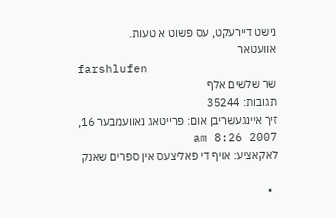נישט דיירעקט, עס פשוט א טעות.
אוועטאר
farshlufen
שר שלשים אלף
תגובות: 35244
זיך איינגעשריבן אום: פרייטאג נאוועמבער 16, 2007 8:26 am
לאקאציע: אויף די פאליצעס אין ספרים שאנק

  •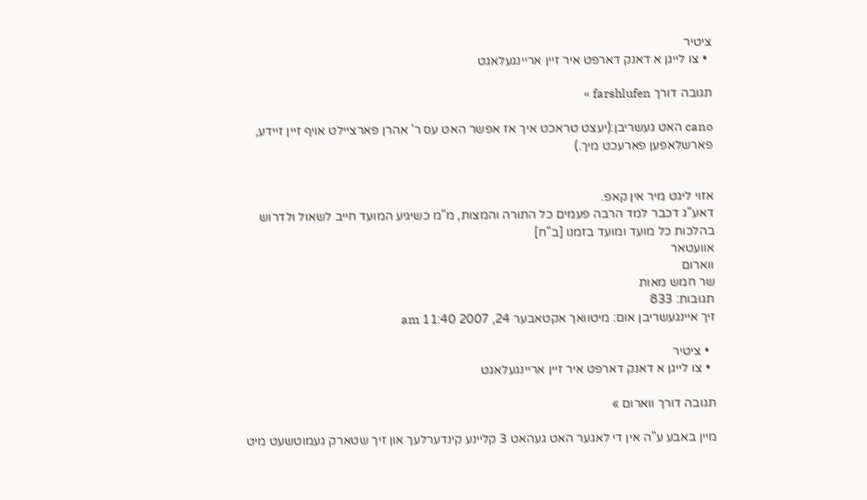ציטיר
  • צו לייגן א דאנק דארפט איר זיין אריינגעלאגט

תגובה דורך farshlufen »

cano האט געשריבן:(יעצט טראכט איך אז אפשר האט עס ר' אהרן פארציילט אויף זיין זיידע, פארשלאפען פארעכט מיך.)


אזוי ליגט מיר אין קאפ.
דאע"ג דכבר למד הרבה פעמים כל התורה והמצות, מ"מ כשיגיע המועד חייב לשאול ולדרוש בהלכות כל מועד ומועד בזמנו [ב"ח]
אוועטאר
ווארום
שר חמש מאות
תגובות: 833
זיך איינגעשריבן אום: מיטוואך אקטאבער 24, 2007 11:40 am

  • ציטיר
  • צו לייגן א דאנק דארפט איר זיין אריינגעלאגט

תגובה דורך ווארום »

מיין באבע ע"ה אין די לאגער האט געהאט 3 קליינע קינדערלעך און זיך שטארק געמוטשעט מיט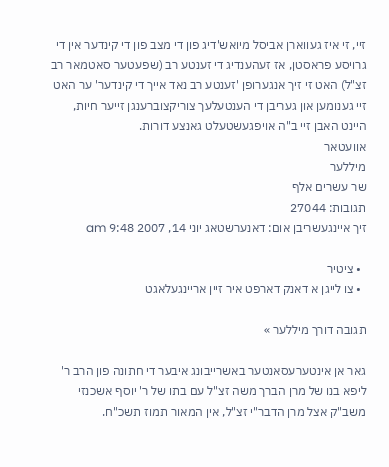זיי, זי איז געווארן אביסל מיואש'דיג פון די מצב פון די קינדער אין די גרויסע פראסטן, אז זעהענדיג די זענטע רב (שפעטער סאטמאר רב זצ"ל) האט זי זיך אנגערופן 'זענטע רב נאד אייך די קינדער' ער האט זיי גענומען און געריבן די הענטעלעך צוריקצוברענגן זייער חיות, היינט האבן זיי ב"ה אויפגעשטעלט גאנצע דורות.
אוועטאר
מיללער
שר עשרים אלף
תגובות: 27044
זיך איינגעשריבן אום: דאנערשטאג יוני 14, 2007 9:48 am

  • ציטיר
  • צו לייגן א דאנק דארפט איר זיין אריינגעלאגט

תגובה דורך מיללער »

גאר אן אינטערעסאנטער באשרייבונג איבער די חתונה פון הרב ר' ליפא בנו של מרן הברך משה זצ"ל עם בתו של ר' יוסף אשכנזי משב"ק אצל מרן הדבר"י זצ"ל, אין המאור תמוז תשכ"ח.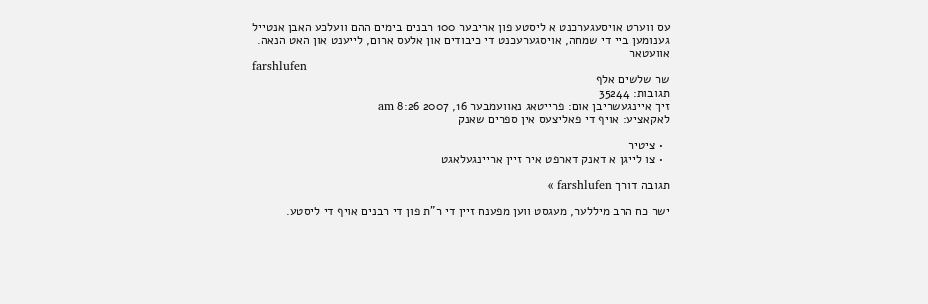עס ווערט אויסעגערכנט א ליסטע פון אריבער 100 רבנים בימים ההם וועלכע האבן אנטייל גענומען ביי די שמחה, אויסגערעכנט די כיבודים און אלעס ארום, לייענט און האט הנאה.
אוועטאר
farshlufen
שר שלשים אלף
תגובות: 35244
זיך איינגעשריבן אום: פרייטאג נאוועמבער 16, 2007 8:26 am
לאקאציע: אויף די פאליצעס אין ספרים שאנק

  • ציטיר
  • צו לייגן א דאנק דארפט איר זיין אריינגעלאגט

תגובה דורך farshlufen »

ישר כח הרב מיללער, מעגסט ווען מפענח זיין די ר"ת פון די רבנים אויף די ליסטע.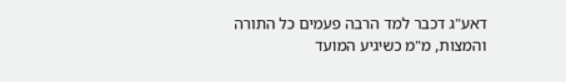דאע"ג דכבר למד הרבה פעמים כל התורה והמצות, מ"מ כשיגיע המועד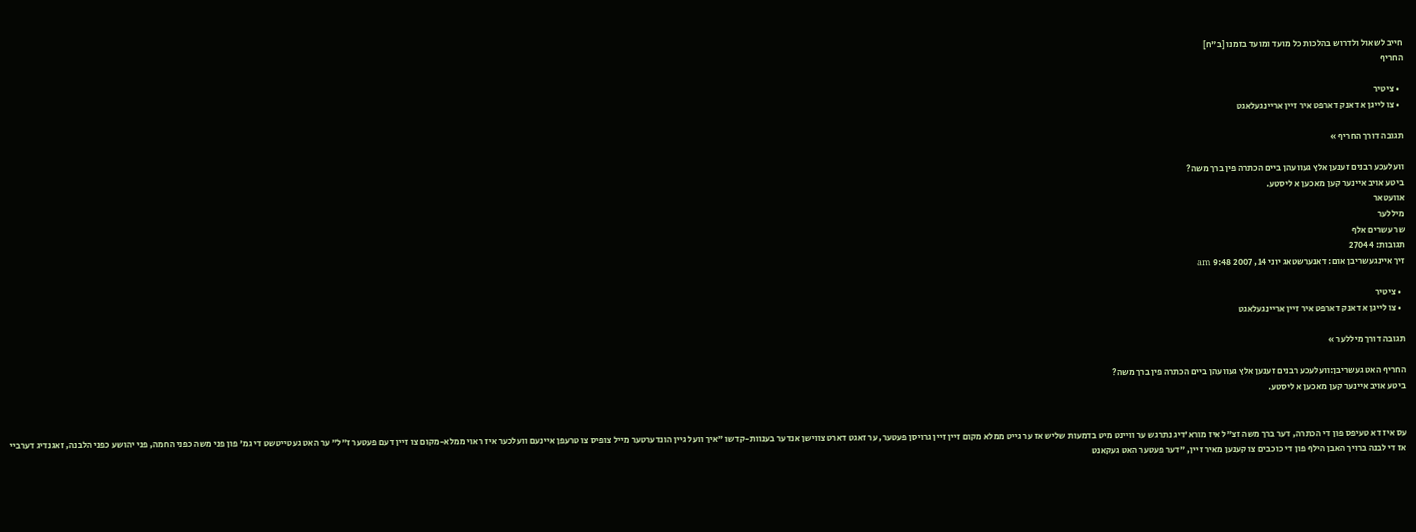חייב לשאול ולדרוש בהלכות כל מועד ומועד בזמנו [ב"ח]
החריף

  • ציטיר
  • צו לייגן א דאנק דארפט איר זיין אריינגעלאגט

תגובה דורך החריף »

וועלעכע רבנים זענען אלץ געוועהן ביים הכתרה פין ברך משה?
ביטע אויב איינער קען מאכען א ליסטע.
אוועטאר
מיללער
שר עשרים אלף
תגובות: 27044
זיך איינגעשריבן אום: דאנערשטאג יוני 14, 2007 9:48 am

  • ציטיר
  • צו לייגן א דאנק דארפט איר זיין אריינגעלאגט

תגובה דורך מיללער »

החריף האט געשריבן:וועלעכע רבנים זענען אלץ געוועהן ביים הכתרה פין ברך משה?
ביטע אויב איינער קען מאכען א ליסטע.


עס איז דא טעיפס פון די הכתרה, דער ברך משה זצ"ל איז מורא'דיג נתרגש ער וויינט מיט בדמעות שליש אז ער גייט ממלא מקום זיין זיין גרויסן פעטער, ער זאגט דארט צווישן אנדער בענוות-קדשו "איך וועל גיין הונדערטער מייל צופיס צו טרעפן איינעם וועלכער איז ראוי ממלא-מקום צו זיין דעם פעטער ז"ל" ער האט געטייטשט די גמ' פון פני משה כפני החמה, פני יהושע כפני הלבנה, זאגנדיג דערביי אז די לבנה ברויך האבן הילף פון די כוכבים צו קענען מאיר זיין, "דער פעטער האט געקאנט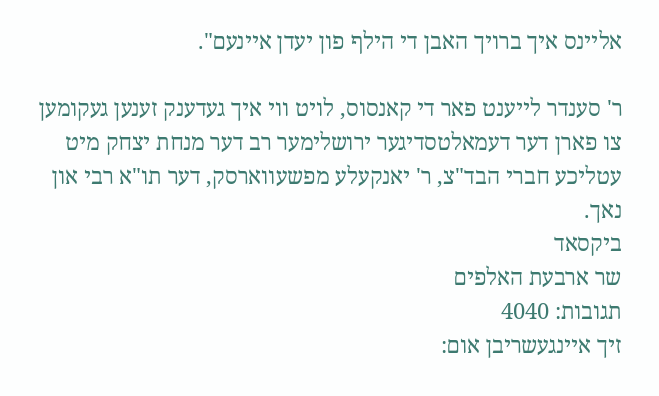אליינס איך ברויך האבן די הילף פון יעדן איינעם".

ר' סענדר לייענט פאר די קאנסוס, לויט ווי איך געדענק זענען געקומען צו פארן דער דעמאלטסדיגער ירושלימער רב דער מנחת יצחק מיט עטליכע חברי הבד"צ, ר' יאנקעלע מפשעווארסק, דער תו"א רבי און נאך.
ביקסאד
שר ארבעת האלפים
תגובות: 4040
זיך איינגעשריבן אום: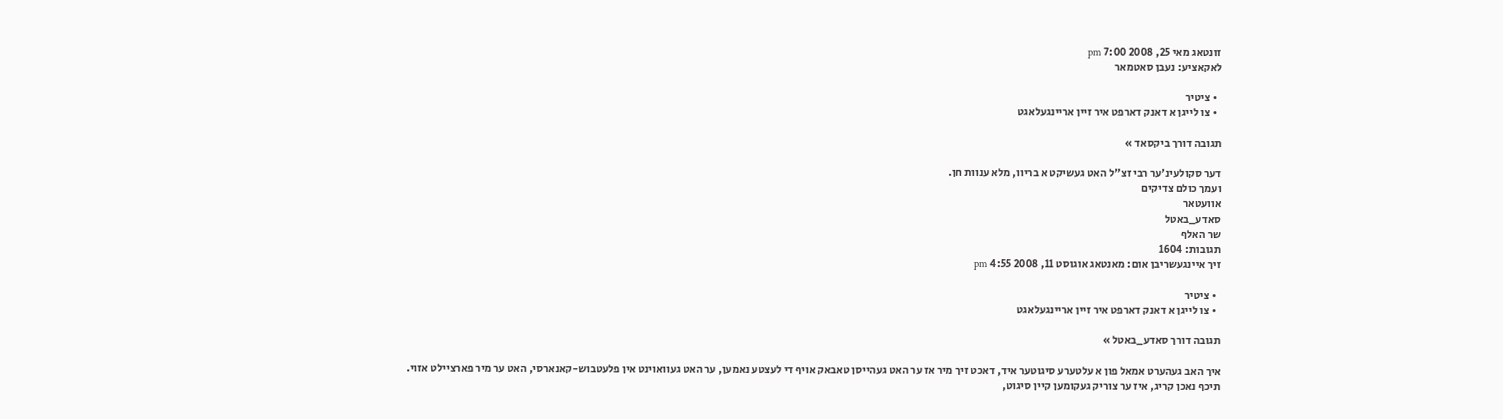זונטאג מאי 25, 2008 7:00 pm
לאקאציע: נעבן סאטמאר

  • ציטיר
  • צו לייגן א דאנק דארפט איר זיין אריינגעלאגט

תגובה דורך ביקסאד »

דער סקולעינ'ער רבי זצ"ל האט געשיקט א בריוו, מלא ענוות חן.
ועמך כולם צדיקים
אוועטאר
סאדע_באטל
שר האלף
תגובות: 1604
זיך איינגעשריבן אום: מאנטאג אוגוסט 11, 2008 4:55 pm

  • ציטיר
  • צו לייגן א דאנק דארפט איר זיין אריינגעלאגט

תגובה דורך סאדע_באטל »

איך האב געהערט אמאל פון א עלטערע סיגוטער איד, דאכט זיך מיר אז ער האט געהייסן טאבאק אויף די לעצטע נאמען, ער האט געוואוינט אין פלעטבוש-קאנארסי, האט ער מיר פארציילט אזוי.
תיכף נאכן קריג, איז ער צוריק געקומען קיין סיגוט,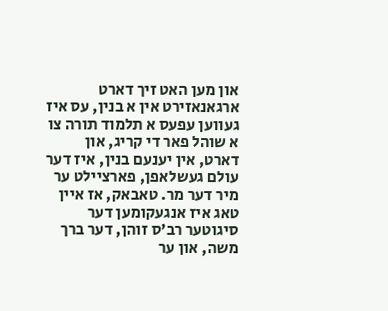און מען האט זיך דארט ארגאנאזירט אין א בנין, עס איז געווען עפעס א תלמוד תורה צו א שוהל פאר די קריג, און דארט, אין יענעם בנין, איז דער עולם געשלאפן, פארציילט ער מיר דער מר. טאבאק, אז איין טאג איז אנגעקומען דער סיגוטער רב'ס זוהן, דער ברך משה, און ער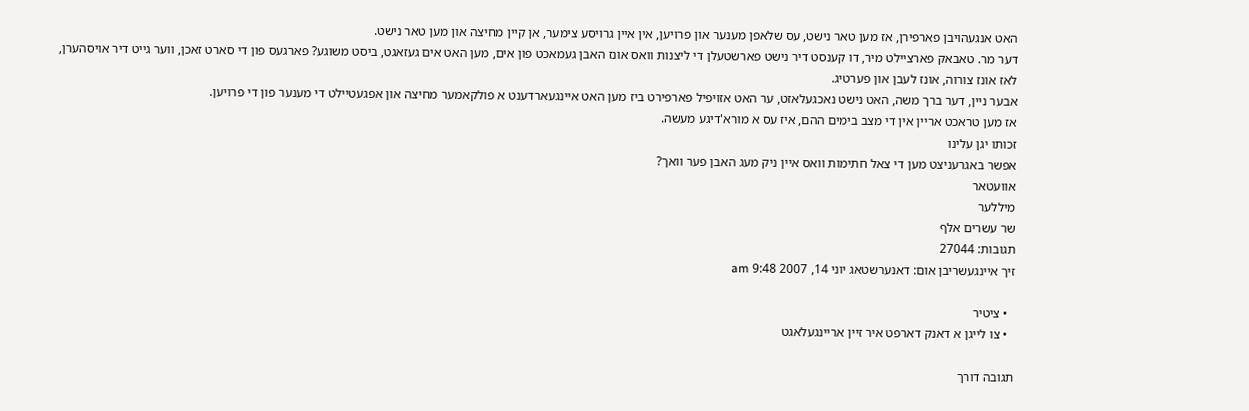האט אנגעהויבן פארפירן, אז מען טאר נישט, עס שלאפן מענער און פרויען, אין איין גרויסע צימער, אן קיין מחיצה און מען טאר נישט.
דער מר. טאבאק פארציילט מיר, דו קענסט דיר נישט פארשטעלן די ליצנות וואס אונז האבן געמאכט פון אים, מען האט אים געזאגט, ביסט משוגע? פארגעס פון די סארט זאכן, ווער גייט דיר אויסהערן, לאז אונז צורוה, אונז לעבן און פערטיג.
אבער ניין, דער ברך משה, האט נישט נאכגעלאזט, ער האט אזויפיל פארפירט ביז מען האט איינגעארדענט א פולקאמער מחיצה און אפגעטיילט די מענער פון די פרויען.
אז מען טראכט אריין אין די מצב בימים ההם, איז עס א מורא'דיגע מעשה.
זכותו יגן עלינו
אפשר באגרעניצט מען די צאל חתימות וואס איין ניק מעג האבן פער וואך?
אוועטאר
מיללער
שר עשרים אלף
תגובות: 27044
זיך איינגעשריבן אום: דאנערשטאג יוני 14, 2007 9:48 am

  • ציטיר
  • צו לייגן א דאנק דארפט איר זיין אריינגעלאגט

תגובה דורך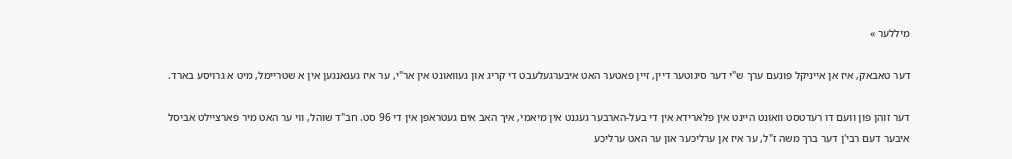מיללער »

דער טאבאק, איז אן אייניקל פונעם ערך ש"י דער סיגוטער דיין, זיין פאטער האט איבערגעלעבט די קריג און געוואונט אין אר"י, ער איז געגאנגען אין א שטריימל, מיט א גרויסע בארד.

דער זוהן פון וועם דו רעדטסט וואונט היינט אין פלארידא אין די בעל-הארבער געגנט אין מיאמי, איך האב אים געטראפן אין די 96 סט. חב"ד שוהל, ווי ער האט מיר פארציילט אביסל איבער דעם רבי'ן דער ברך משה ז"ל, ער איז אן ערליכער און ער האט ערליכע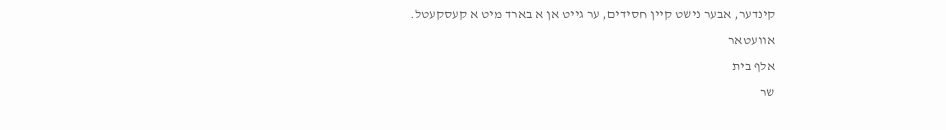קינדער, אבער נישט קיין חסידים, ער גייט אן א בארד מיט א קעסקעטל.
אוועטאר
אלף בית
שר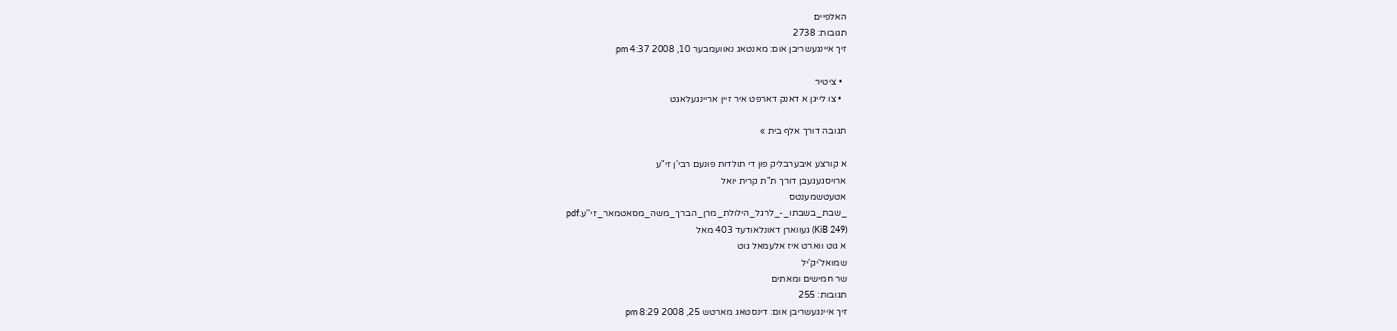האלפיים
תגובות: 2738
זיך איינגעשריבן אום: מאנטאג נאוועמבער 10, 2008 4:37 pm

  • ציטיר
  • צו לייגן א דאנק דארפט איר זיין אריינגעלאגט

תגובה דורך אלף בית »

א קורצע איבערבליק פון די תולדות פונעם רבי'ן זי"ע
ארויסגעגעבן דורך ת"ת קרית יואל
אטעטשמענטס
_שבת_בשבתו_-_לרגל_הילולת_מרן_הברך_משה_מסאטמאר_זי''ע.pdf
(249 KiB) געווארן דאונלאודעד 403 מאל
א גוט ווארט איז אלעמאל גוט
שמואל'יק'יל
שר חמישים ומאתים
תגובות: 255
זיך איינגעשריבן אום: דינסטאג מארטש 25, 2008 8:29 pm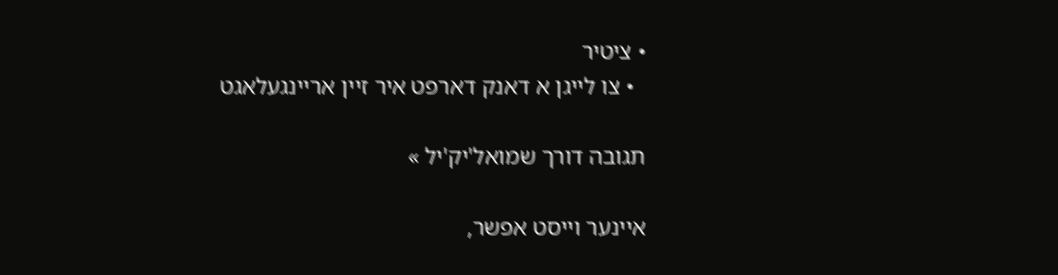• ציטיר
  • צו לייגן א דאנק דארפט איר זיין אריינגעלאגט

תגובה דורך שמואל'יק'יל »

איינער וייסט אפשר,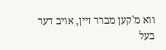ווא מ'קען מברר זיין, אויב דער בעל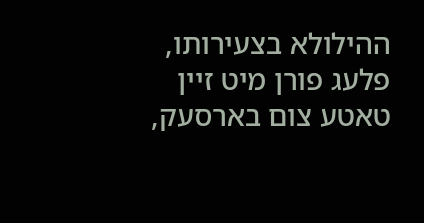ההילולא בצעירותו, פלעג פורן מיט זיין טאטע צום בארסעק,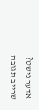אדער נישט?
שרייב תגובה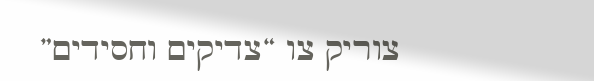צוריק צו “צדיקים וחסידים”